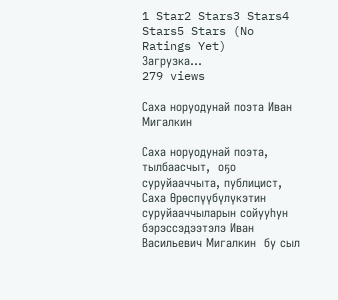1 Star2 Stars3 Stars4 Stars5 Stars (No Ratings Yet)
Загрузка...
279 views

Саха норуодунай поэта Иван Мигалкин

Саха норуодунай поэта, тылбаасчыт,  оҕо суруйааччыта, публицист,  Саха Өрөспүүбүлүкэтин суруйааччыларын сойууһун бэрэссэдээтэлэ Иван Васильевич Мигалкин  бу сыл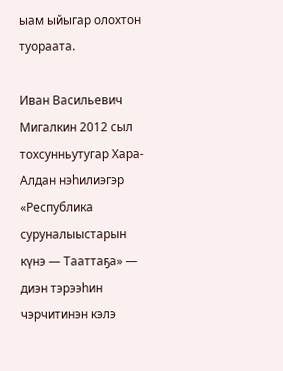ыам ыйыгар олохтон туораата.

Иван Васильевич Мигалкин 2012 сыл тохсунньутугар Хара-Алдан нэһилиэгэр «Республика суруналыыстарын күнэ — Тааттаҕа» — диэн тэрээһин чэрчитинэн кэлэ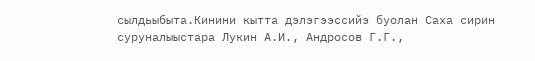сылдьыбыта.Кинини кытта дэлэгээссийэ буолан Саха сирин суруналыыстара Лукин А.И., Андросов Г.Г.,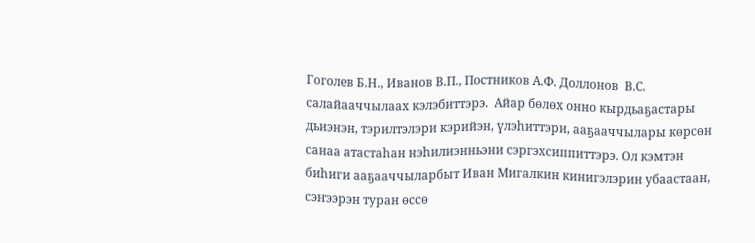Гоголев Б.Н., Иванов В.П., Постников А.Ф. Доллонов  В.С. салайааччылаах кэлэбиттэрэ.  Айар бөлөх онно кырдьаҕастары дьиэнэн, тэрилтэлэри кэрийэн, үлэһиттэри, ааҕааччылары көрсөн санаа атастаһан нэһилиэнньэни сэргэхсиппиттэрэ. Ол кэмтэн биһиги ааҕааччыларбыт Иван Мигалкин кинигэлэрин убаастаан, сэҥээрэн туран өссө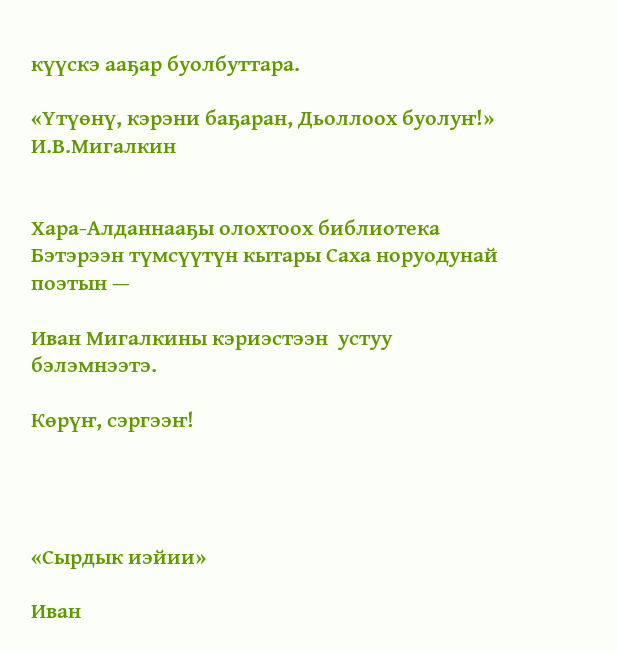күүскэ ааҕар буолбуттара.

«Үтүөнү, кэрэни баҕаран, Дьоллоох буолуҥ!» И.В.Мигалкин


Хара-Алданнааҕы олохтоох библиотека Бэтэрээн түмсүүтүн кытары Саха норуодунай поэтын —

Иван Мигалкины кэриэстээн  устуу бэлэмнээтэ.

Көрүҥ, сэргээҥ!




«Сырдык иэйии»

Иван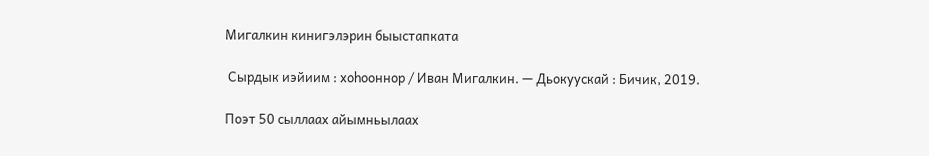Мигалкин кинигэлэрин быыстапката

 Сырдык иэйиим : хоһооннор / Иван Мигалкин. — Дьокуускай : Бичик, 2019.

Поэт 50 сыллаах айымньылаах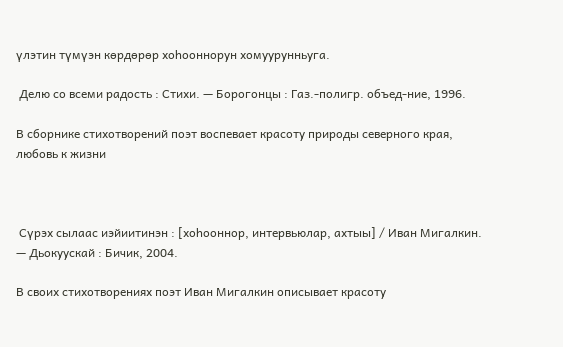үлэтин түмүэн көрдөрөр хоһооннорун хомуурунньуга.

 Делю со всеми радость : Стихи. — Борогонцы : Газ.-полигр. объед-ние, 1996.

В сборнике стихотворений поэт воспевает красоту природы северного края, любовь к жизни



 Сүрэх сылаас иэйиитинэн : [хоһооннор, интервьюлар, ахтыы] / Иван Мигалкин. — Дьокуускай : Бичик, 2004.

В своих стихотворениях поэт Иван Мигалкин описывает красоту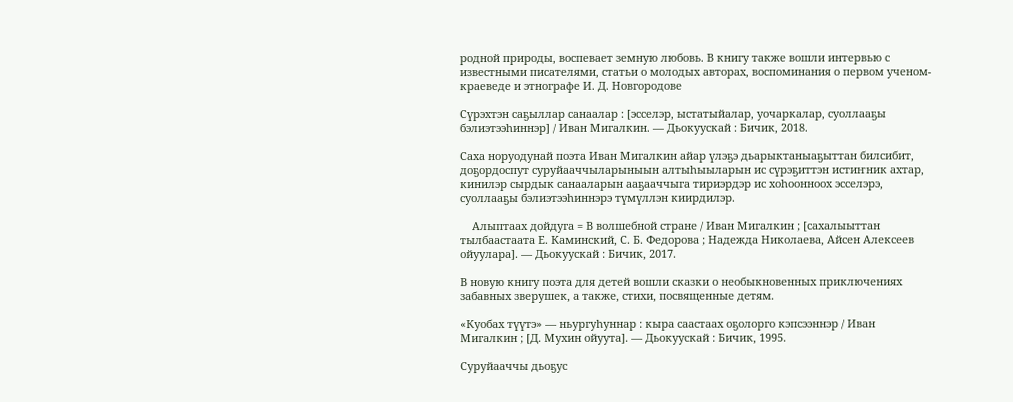родной природы, воспевает земную любовь. В книгу также вошли интервью с известными писателями, статьи о молодых авторах, воспоминания о первом ученом-краеведе и этнографе И. Д. Новгородове

Сүрэхтэн саҕыллар санаалар : [эсселэр, ыстатыйалар, уочаркалар, суоллааҕы бэлиэтээһиннэр] / Иван Мигалкин. — Дьокуускай : Бичик, 2018.

Саха норуодунай поэта Иван Мигалкин айар үлэҕэ дьарыктаныаҕыттан билсибит, доҕордоспут суруйааччыларыныын алтыһыыларын ис сүрэҕиттэн истиҥник ахтар, кинилэр сырдык санааларын ааҕааччыга тириэрдэр ис хоһоонноох эсселэрэ, суоллааҕы бэлиэтээһиннэрэ түмүллэн киирдилэр.

    Алыптаах дойдуга = В волшебной стране / Иван Мигалкин ; [сахалыыттан тылбаастаата Е. Каминский, С. Б. Федорова ; Надежда Николаева, Айсен Алексеев ойуулара]. — Дьокуускай : Бичик, 2017.

В новую книгу поэта для детей вошли сказки о необыкновенных приключениях забавных зверушек, а также, стихи, посвященные детям.

«Куобах түүтэ» — ньургуhуннар : кыра саастаах оҕолорго кэпсээннэр / Иван Мигалкин ; [Д. Мухин ойуута]. — Дьокуускай : Бичик, 1995.

Суруйааччы дьоҕус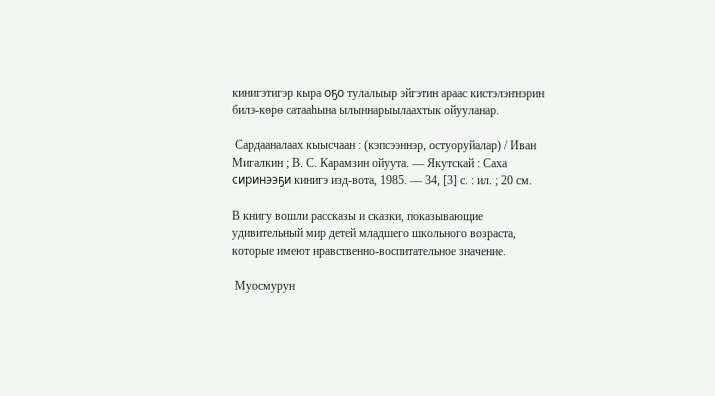кинигэтигэр кыра оҕо тулалыыр эйгэтин араас кистэлэҥнэрин билэ-көрө сатааһына ылыннарыылаахтык ойууланар.

 Сардааналаах кыысчаан : (кэпсээннэр, остуоруйалар) / Иван Мигалкин ; В. С. Карамзин ойуута. — Якутскай : Саха сиринээҕи кинигэ изд-вота, 1985. — 34, [3] с. : ил. ; 20 см.

В книгу вошли рассказы и сказки, показывающие удивительный мир детей младшего школьного возраста, которые имеют нравственно-воспитательное значение.

 Муосмурун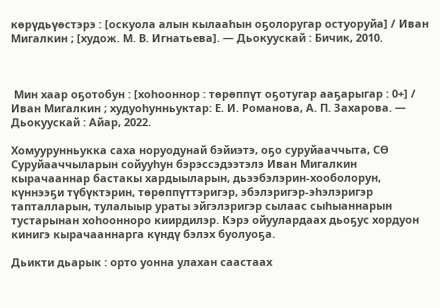көрүдьүөстэрэ : [оскуола алын кылааһын оҕолоругар остуоруйа] / Иван Мигалкин ; [худож. М. В. Игнатьева]. — Дьокуускай : Бичик, 2010.



 Мин хаар оҕотобун : [хоһооннор : төрөппүт оҕотугар ааҕарыгар : 0+] / Иван Мигалкин ; худуоһунньуктар: Е. И. Романова, А. П. Захарова. — Дьокуускай : Айар, 2022.

Хомуурунньукка саха норуодунай бэйиэтэ, оҕо суруйааччыта, СӨ Суруйааччыларын сойууһун бэрэссэдээтэлэ Иван Мигалкин кырачааннар бастакы хардыыларын, дьээбэлэрин-хооболорун, күннээҕи түбүктэрин, төрөппүттэригэр, эбэлэригэр-эһэлэригэр тапталларын, тулалыыр ураты эйгэлэригэр сылаас сыһыаннарын тустарынан хоһоонноро киирдилэр. Кэрэ ойуулардаах дьоҕус хордуон кинигэ кырачааннарга күндү бэлэх буолуоҕа.

Дьикти дьарык : орто уонна улахан саастаах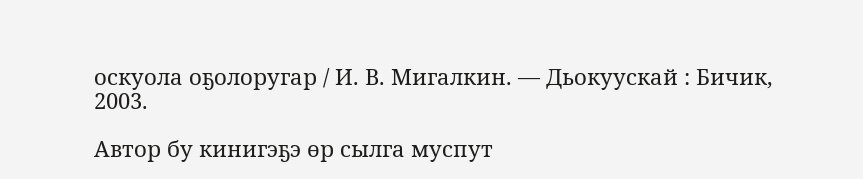оскуола оҕолоругар / И. В. Мигалкин. — Дьокуускай : Бичик, 2003.

Автор бу кинигэҕэ өр сылга муспут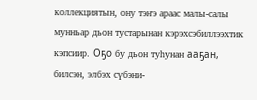коллекциятын, ону тэҥэ араас малы-салы мунньар дьон тустарынан кэрэхсэбиллээхтик кэпсиир. Оҕо бу дьон туһунан ааҕан, билсэн, элбэх сүбэни-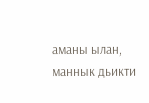аманы ылан, маннык дьикти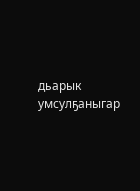дьарык умсулҕаныгар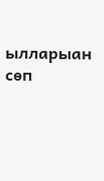ылларыан сөп